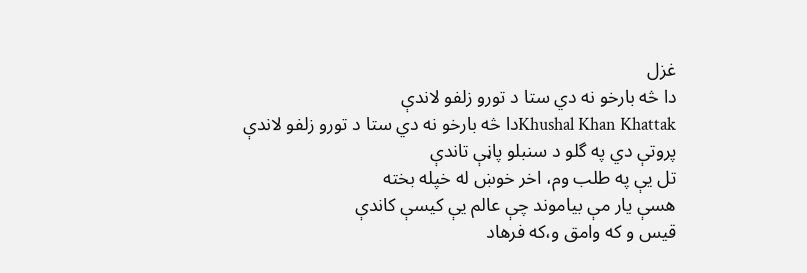غزل
دا څه بارخو نه دي ستا د تورو زلفو لاندې
Khushal Khan Khattakدا څه بارخو نه دي ستا د تورو زلفو لاندې
پروتې دي په گلو د سنبلو پاڼې تاندې
تل يې په طلب وم، اخر خوښ له خپله بخته
هسې يار مې بياموند چې عالم يې کيسې کاندې
قيس و که وامق و،که فرهاد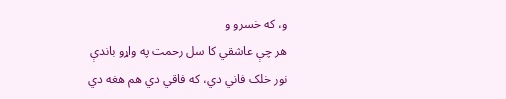و، که خسرو و
هر چې عاشقي کا سل رحمت په واړو باندې
نور خلک فاني دي، که فاقي دي هم هغه دي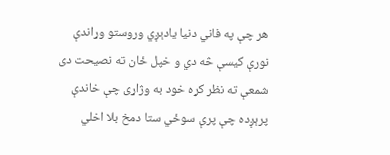هر چې په فاني دنيا يادېږي وروستو وړاندې
نورې کيسې څه دي و خپل ځان ته نصيحت دی
شمعې ته نظر کړه خود به وژاړی چې خاندې
پرېږده چې پرې سوځي ستا دمخ بلا اخلي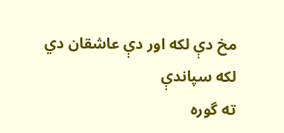مخ دې لکه اور دې عاشقان دي لکه سپاندې
ته گوره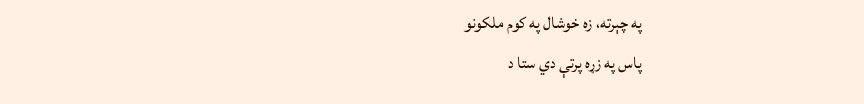په چېرته، زه خوشال په کوم ملکونو
پاس په زړه پرتې دي ستا د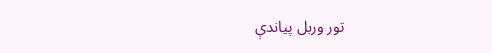تور وربل پياندې